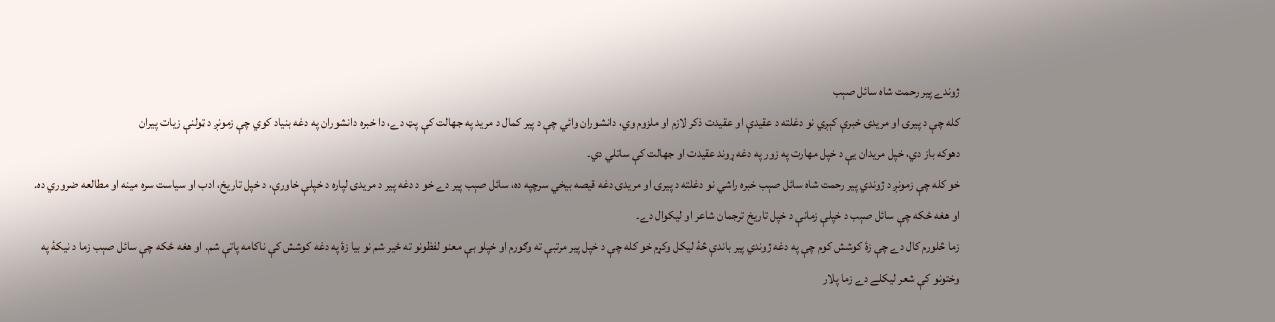ژوندے پیر رحمت شاه سائل صېب
کله چې د پیرۍ او مریدۍ خبرې کېږي نو دغلته د عقیدې او عقیدت ذکر لازم او ملزوم وي، دانشوران وائي چې د پیر کمال د مرید په جهالت کې پټ دے، دا خبره دانشوران په دغه بنیاد کوي چې زمونږ د ټولنې زیات پیران
دهوکه باز دي، خپل مریدان یې د خپل مهارت په زور په دغه ړوند عقیدت او جهالت کې ساتلي دي۔
خو کله چې زمونږ د ژوندي پیر رحمت شاه سائل صېب خبره راشي نو دغلته د پیرۍ او مریدۍ دغه قیصه بیخي سرچپه ده، سائل صېب پیر دے خو د دغه پیر د مریدۍ لپاره د خپلې خاورې، د خپل تاریخ، ادب او سیاست سره مینه او مطالعه ضروري ده. او هغه ځکه چې سائل صېب د خپلې زمانې د خپل تاریخ ترجمان شاعر او لیکوال دے۔
زما څلورم کال دے چې زۀ کوشش کوم چې په دغه ژوندي پیر باندې څۀ لیکل وکړم خو کله چې د خپل پیر مرتبې ته وګورم او خپلو بې معنو لفظونو ته ځیر شم نو بیا زۀ په دغه کوشش کې ناکامه پاتې شم. او هغه ځکه چې سائل صېب زما د نیکۀ په وختونو کې شعر لیکلے دے زما پلار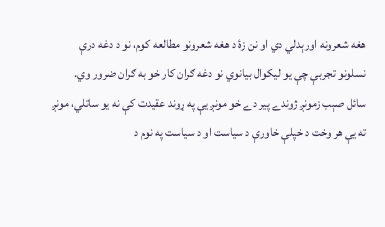هغه شعرونه اورېدلي دي او نن زۀ د هغه شعرونو مطالعه کوم، نو د دغه درې نسلونو تجربې چې یو لیکوال بیانوي نو دغه ګران کار خو به ګران ضرور وي.
سائل صېب زمونږ ژوندے پیر دے خو مونږ یې په ړوند عقیدت کې نه یو ساتلي، مونږ ته یې هر وخت د خپلې خاورې د سیاست او د سیاست په نوم د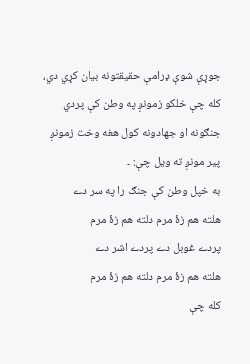جوړې شوې ډرامې حقیقتونه بیان کړي دي، کله چې خلکو زمونږ په وطن کې پردي جنګونه او جهادونه کول هغه وخت زمونږ پیر مونږ ته ویل چې: ۔
به خپل وطن کې جنګ را په سر دے
هلته هم زۀ مرم دلته هم زۀ مرم
پردے غوبل دے پردے اشر دے
هلته هم زۀ مرم دلته هم زۀ مرم
کله چې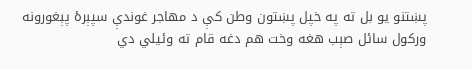پښتنو یو بل ته په خپل پښتون وطن کې د مهاجر غوندې سپېرۀ پېغورونه ورکول سائل صېب هغه وخت هم دغه قام ته وئیلي دي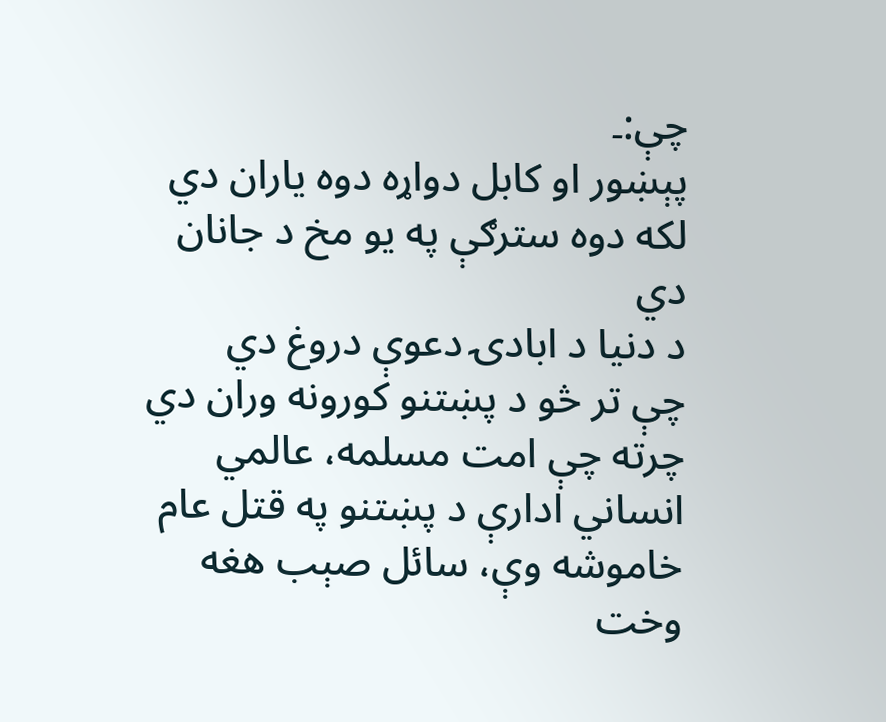چې:۔
پېښور او کابل دواړه دوه یاران دي
لکه دوه سترګې په یو مخ د جانان دي
د دنیا د ابادۍ دعوې دروغ دي
چې تر څو د پښتنو کورونه وران دي
چرته چې امت مسلمه، عالمي انساني ادارې د پښتنو په قتل عام خاموشه وې، سائل صېب هغه وخت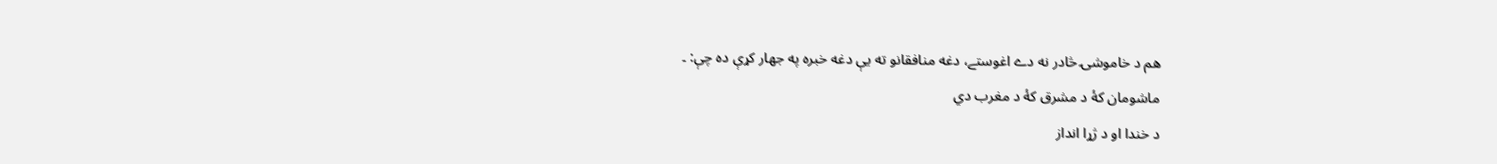هم د خاموشۍ څادر نه دے اغوستے، دغه منافقانو ته یې دغه خبره په جهار کړې ده چې: ۔
ماشومان کۀ د مشرق کۀ د مغرب دي
د خندا او د ژړا انداز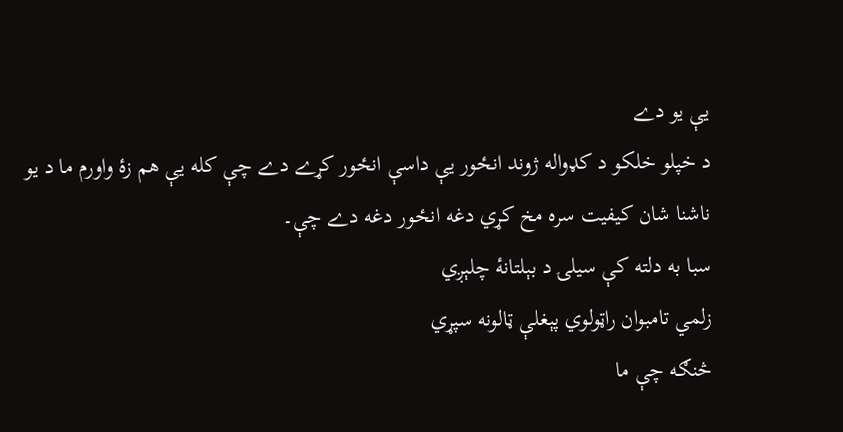یې یو دے
د خپلو خلکو د کډواله ژوند انځور یې داسې انځور کړے دے چې کله یې هم زۀ واورم ما د یو ناشنا شان کیفیت سره مخ کړي دغه انځور دغه دے چې۔
سبا به دلته کې سیلۍ د بېلتانۀ چلېږي
زلمي تامبوان راټولوي پېغلې ټالونه سپړي
څنګه چې ما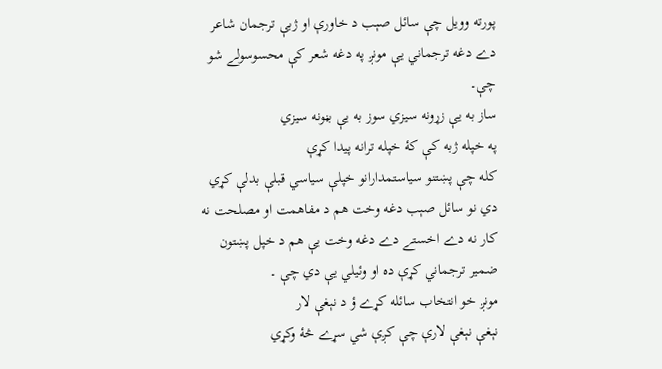پورته وویل چې سائل صېب د خاورې او ژبې ترجمان شاعر دے دغه ترجماني یې مونږ په دغه شعر کې محسوسولے شو چې۔
ساز به یې زړونه سیزي سوز به یې بڼونه سیزي
په خپله ژبه کې کۀ خپله ترانه پیدا کړې
کله چې پښتنو سیاستمدارانو خپلې سیاسي قبلې بدلې کړي دي نو سائل صېب دغه وخت هم د مفاهمت او مصلحت نه کار نه دے اخستے دے دغه وخت یې هم د خپل پښتون ضمیر ترجماني کړې ده او وئیلي یې دي چې ۔
مونږ خو انتخاب سائله کړے ؤ د نېغې لار
نېغې نېغې لارې چې کږې شي سړے څۀ وکړي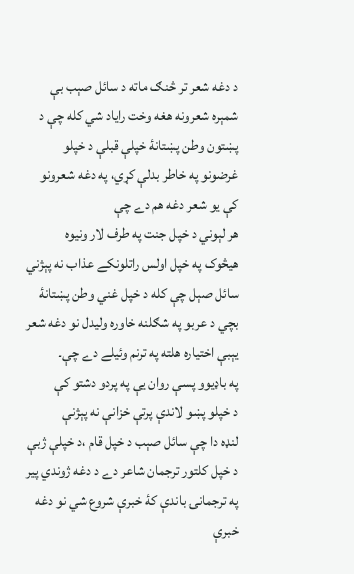د دغه شعر تر څنګ ماته د سائل صېب بې شمېره شعرونه هغه وخت رایاد شي کله چې د پښتون وطن پښتانۀ خپلې قبلې د خپلو غرضونو په خاطر بدلې کړي، په دغه شعرونو کې یو شعر دغه هم دے چې
هر لېوني د خپل جنت په طرف لار ونیوه
هیڅوک په خپل اولس راتلونکے عذاب نه پېژني
سائل صېل چې کله د خپل غني وطن پښتانۀ بچي د عربو په شګلنه خاوره ولیدل نو دغه شعر یېبې اختیاره هلته په ترنم وئیلے دے چې۔
په باډیوو پسې روان یې په پردو دشتو کې
د خپلو پښو لاندې پرتې خزانې نه پېژنې
لنډه دا چې سائل صېب د خپل قام ،د خپلې ژبې د خپل کلتور ترجمان شاعر دے د دغه ژوندي پیر په ترجمانۍ باندې کۀ خبرې شروع شي نو دغه خبرې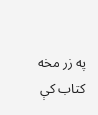په زر مخه کتاب کې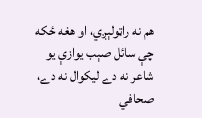هم نه راټولېږي، او هغه ځکه چې سائل صېب یوازې یو شاعر نه دے لیکوال نه دے، صحافي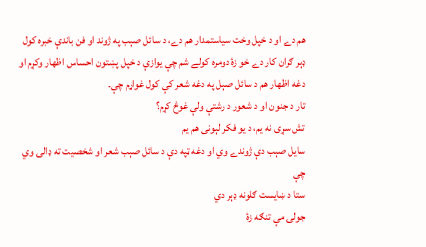هم دے او د خپل وخت سیاستمدار هم دے، د سائل صېب په ژوند او فن باندې خبره کول ډېر ګران کار دے خو زۀ دومره کولے شم چې یوازې د خپل پښتون احساس اظهار وکړم او دغه اظهار هم د سائل صېل په دغه شعر کې کول غواړم چې۔
تار د جنون او د شعور د رشتې ولې غوڅ کړم؟
تش سړی نه یم، د یو فکر لېونی هم یم
سایل صېب دې ژوندے وي او دغه ټپه دې د سائل صېب شعر او شخصیت ته ډالۍ وي چې
ستا د ښایست ګلونه ډېر دي
جولۍ مې تنګه زۀ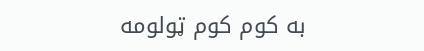به کوم کوم ټولومه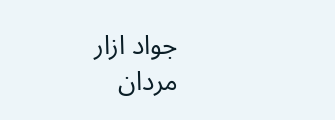جواد ازار
مردان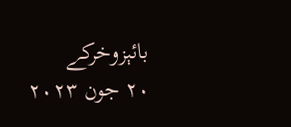بائېزوخرکے
۲۰ جون ۲۰۲۳